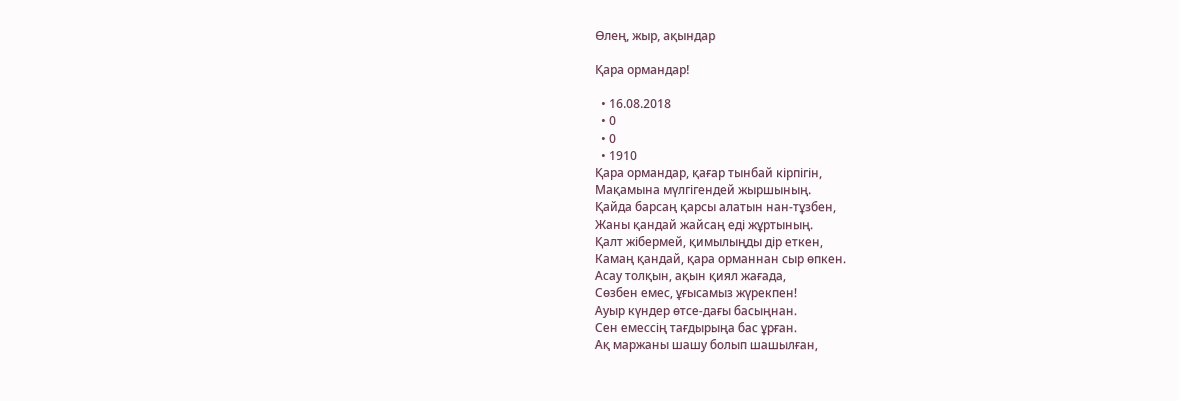Өлең, жыр, ақындар

Қара ормандар!

  • 16.08.2018
  • 0
  • 0
  • 1910
Қара ормандар, қағар тынбай кірпігін,
Мақамына мүлгігендей жыршының.
Қайда барсаң қарсы алатын нан-тұзбен,
Жаны қандай жайсаң еді жұртының.
Қалт жібермей, қимылыңды дір еткен,
Камаң қандай, қара орманнан сыр өпкен.
Асау толқын, ақын қиял жағада,
Сөзбен емес, ұғысамыз жүрекпен!
Ауыр күндер өтсе-дағы басыңнан.
Сен емессің тағдырыңа бас ұрған.
Ақ маржаны шашу болып шашылған,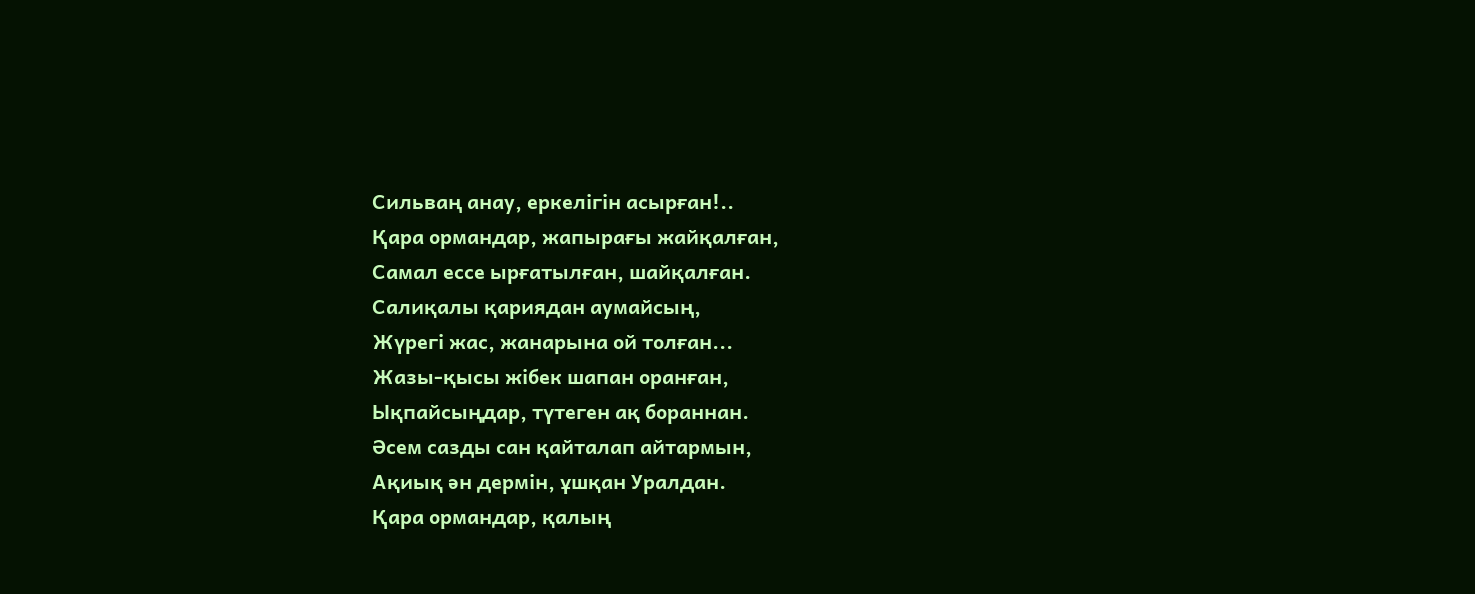Сильваң анау, еркелігін асырған!..
Қара ормандар, жапырағы жайқалған,
Самал ессе ырғатылған, шайқалған.
Салиқалы қариядан аумайсың,
Жүрегі жас, жанарына ой толған...
Жазы-қысы жібек шапан оранған,
Ықпайсыңдар, түтеген ақ бораннан.
Әсем сазды сан қайталап айтармын,
Ақиық ән дермін, ұшқан Уралдан.
Қара ормандар, қалың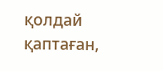қолдай қаптаған,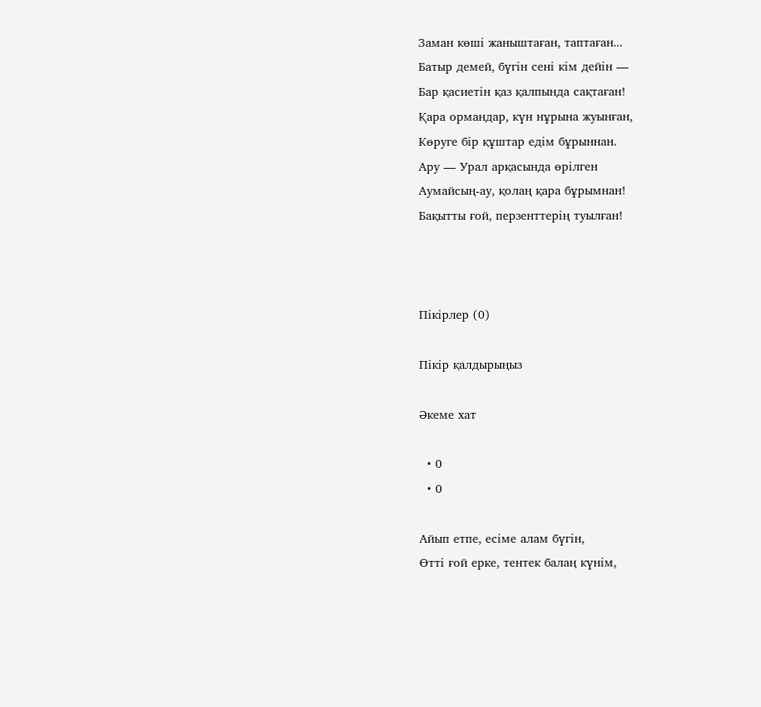Заман көші жаныштаған, таптаған...
Батыр демей, бүгін сені кім дейін —
Бар қасиетін қаз қалпында сақтаған!
Қара ормандар, күн нұрына жуынған,
Көруге бір құштар едім бұрыннан.
Ару — Урал арқасында өрілген
Аумайсың-ау, қолаң қара бұрымнан!
Бақытты ғой, перзенттерің туылған!



Пікірлер (0)

Пікір қалдырыңыз

Әкеме хат

  • 0
  • 0

Айып етпе, есіме алам бүгін,
Өтті ғой ерке, тентек балаң күнім,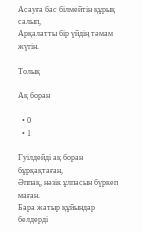Асауға бас білмейтін құрық салып,
Арқалатты бір үйдің тәмам жүгін.

Толық

Ақ боран

  • 0
  • 1

Гуілдейді ақ боран бұрқақтаған,
Әппақ, нәзік ұлпасын бүркеп маған.
Бара жатыр құйындар белдерді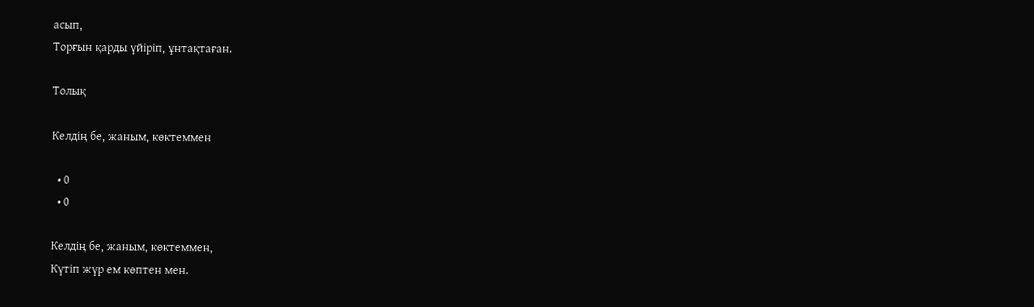асып,
Торғын қарды үйіріп, ұнтақтаған.

Толық

Келдің бе, жаным, көктеммен

  • 0
  • 0

Келдің бе, жаным, көктеммен,
Күтіп жүр ем көптен мен.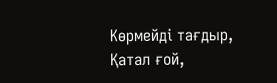Көрмейді тағдыр,
Қатал ғой,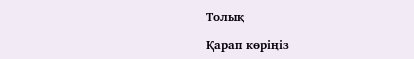Толық

Қарап көріңіз